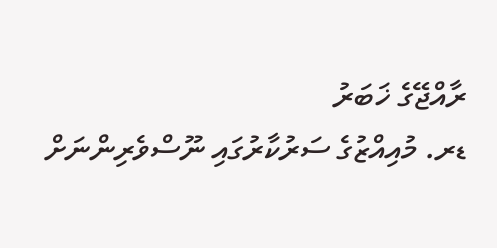ރާއްޖޭގެ ޚަބަރު
ޑރ. މުއިއްޒުގެ ސަރުކާރުގައި ނޫސްވެރިންނަށް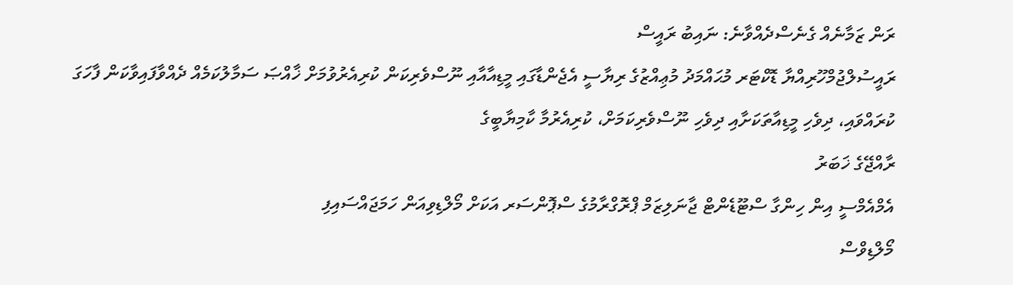ރަން ޒަމާނެއް ގެނެސްދެއްވާނެ: ނައިބު ރައީސް
ރައީސުލްޖުމްހޫރިއްޔާ ޑޮކްޓަރ މުޙައްމަދު މުޢިއްޒުގެ ރިޔާސީ އެޖެންޑާގައި މީޑިއާއާއި ނޫސްވެރިކަން ކުރިއެރުވުމަށް ޚާއްޞަ ސަމާލުކަމެއް ދެއްވާފައިވާކަން ފާހަގަ ކުރައްވައި، ދިވެހި މީޑިއާތަކަށާއި ދިވެހި ނޫސްވެރިކަމަށް، ކުރިއެރުމާ ކާމިޔާބީގެ
ރާއްޖޭގެ ޚަބަރު
އެމްއެމްސީ އިން ހިންގާ ސްޓޫޑެންޓް ޖާނަލިޒަމް ޕްރޮގްރާމުގެ ސްޕޮންސަރ އަކަށް މޯލްޑިވިއަން ހަމަޖައްސައިފި
މޯލްޑިވްސް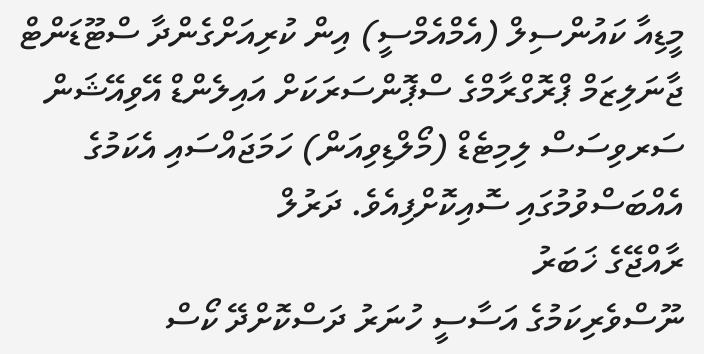މީޑިއާ ކައުންސިލް (އެމްއެމްސީ) އިން ކުރިއަށްގެންދާ ސްޓޫޑަންޓް ޖާނަލިޒަމް ޕްރޮގްރާމްގެ ސްޕޮންސަރަކަށް އައިލެންޑް އޭވިއޭޝަން ސަރވިސަސް ލިމިޓެޑް (މޯލްޑިވިއަން) ހަމަޖައްސައި އެކަމުގެ އެއްބަސްވުމުގައި ސޮއިކޮށްފިއެވެ. ދަރުލް
ރާއްޖޭގެ ޚަބަރު
ނޫސްވެރިކަމުގެ އަސާސީ ހުނަރު ދަސްކޮށްދޭ ކޯސް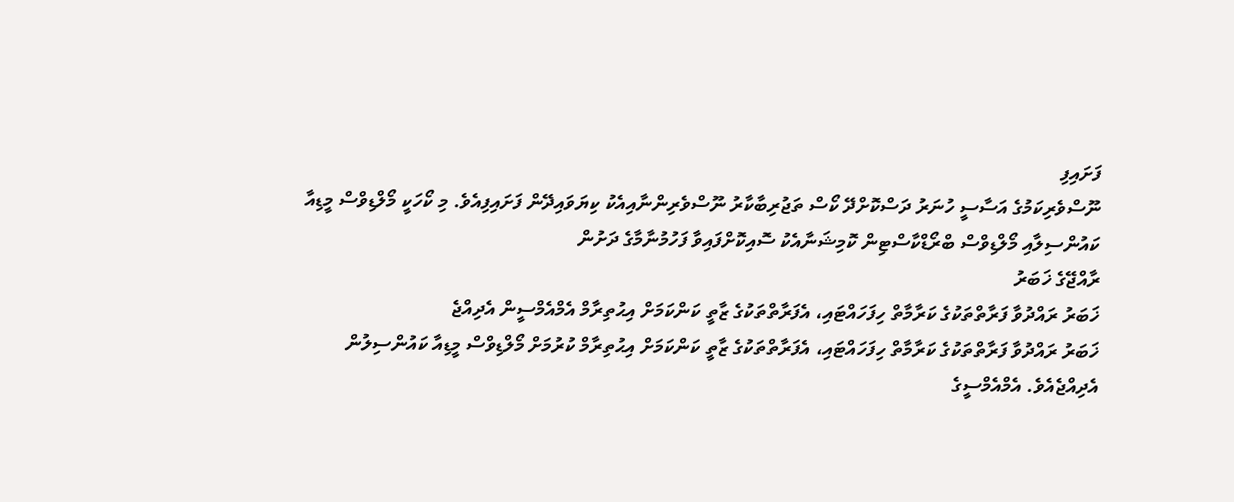ފަށައިފި
ނޫސްވެރިކަމުގެ އަސާސީ ހުނަރު ދަސްކޮށްދޭ ކޯސް ތަޖުރިބާކާރު ނޫސްވެރިންނާއިއެކު ކިޔަވައިދޭން ފަށައިފިއެވެ. މި ކޯހަކީ މޯލްޑިވްސް މީޑިއާ ކައުންސިލާއި މޯލްޑިވްސް ބްރޯޑްކާސްޓިން ކޮމިޝަނާއެކު ސޮއިކޮށްފައިވާ ފަހުމުނާމާގެ ދަށުން
ރާއްޖޭގެ ޚަބަރު
ޚަބަރު ރައްދުވާ ފަރާތްތަކުގެ ކަރާމާތް ހިފަހައްޓައި، އެފަރާތްތަކުގެ ޒާތީ ކަންކަމަށް އިޙުތިރާމް އެމްއެމްސީން އެދިއްޖެ
ޚަބަރު ރައްދުވާ ފަރާތްތަކުގެ ކަރާމާތް ހިފަހައްޓައި، އެފަރާތްތަކުގެ ޒާތީ ކަންކަމަށް އިޙުތިރާމް ކުރުމަށް މޯލްޑިވްސް މީޑިއާ ކައުންސިލުން އެދިއްޖެއެވެ. އެމްއެމްސީގެ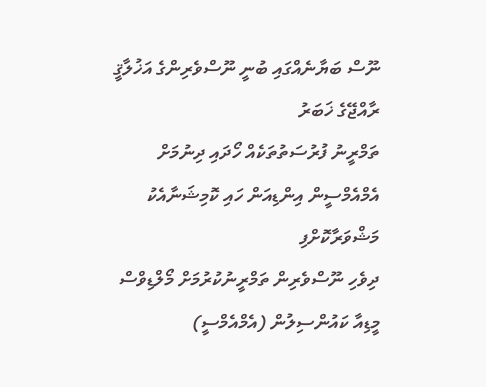ނޫސް ބަޔާނެއްގައި ބުނީ ނޫސްވެރިންގެ އަޚުލާޤީ
ރާއްޖޭގެ ޚަބަރު
ތަމްރީނު ފުރުސަތުތަކެއް ހޯދައި ދިނުމަށް އެމްއެމްސީން އިންޑިއަން ހައި ކޮމިޝަނާއެކު މަޝްވަރާކޮށްފި
ދިވެހި ނޫސްވެރިން ތަމްރީނުކުރުމަށް މޯލްޑިވްސް މީޑިއާ ކައުންސިލުން (އެމްއެމްސީ)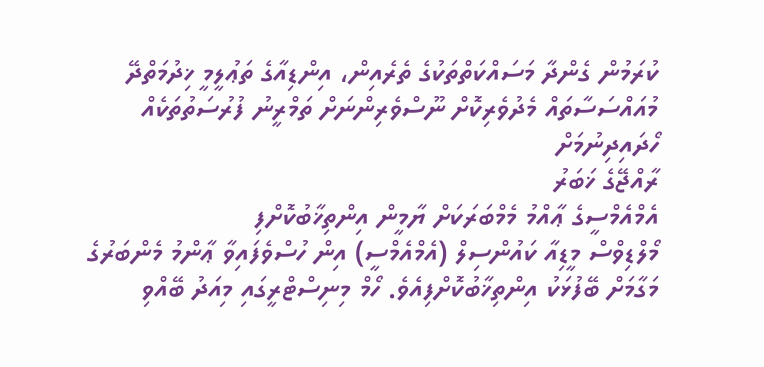ކުރަމުން ގެންދާ މަސައްކަތްތަކުގެ ތެރެއިން، އިންޑިއާގެ ތަޢުލީމީ ޚިދުމަތްދޭ މުއައްސަސާތައް މެދުވެރިކޮށް ނޫސްވެރިންނަށް ތަމްރީނު ފުރުސަތުތަކެއް ހޯދައިދިނުމަށް
ރާއްޖޭގެ ޚަބަރު
އެމްއެމްސީގެ ޢާއްމު މެމްބަރަކަށް ޔާމީން އިންތިޚާބުކޮށްފި
މޯލްޑިވްސް މީޑިއާ ކައުންސިލް (އެމްއެމްސީ) އިން ހުސްވެފައިވާ ޢާންމު މެންބަރުގެ މަގާމަށް ބޭފުޅަކު އިންތިޚާބުކޮށްފިއެވެ. ހޯމް މިނިސްޓްރީގައި މިއަދު ބޭއްވި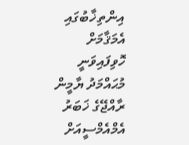އިންތިޚާބުގައި އެމަޤާމަށް ހޮވިފައިވަނީ މުޙައްމަދު ޔާމީން
ރާއްޖޭގެ ޚަބަރު
އެމްއެމްސީއަށް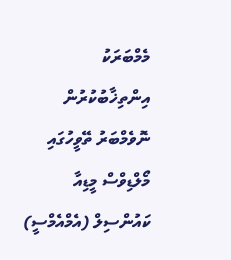މެމްބަރަކު އިންތިޚާބުކުރުން ނޮވެމްބަރު ތޭވީހުގައި
މޯލްޑިވްސް މީޑިއާ ކައުންސިލް (އެމްއެމްސީ)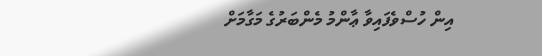އިން ހުސްވެފައިވާ ޢާންމު މެންބަރުގެ މަގާމަށް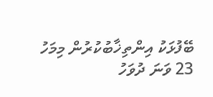ބޭފުޅަކު އިންތިޚާބުކުރުން މިމަހު 23 ވަނަ ދުވަހު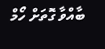ބާއްވާ ގޮތަށް ހޯމް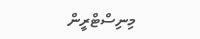މިނިސްޓްރީން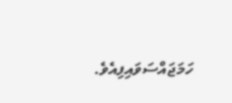ހަމަޖައްސަވައިފިއެވެ.